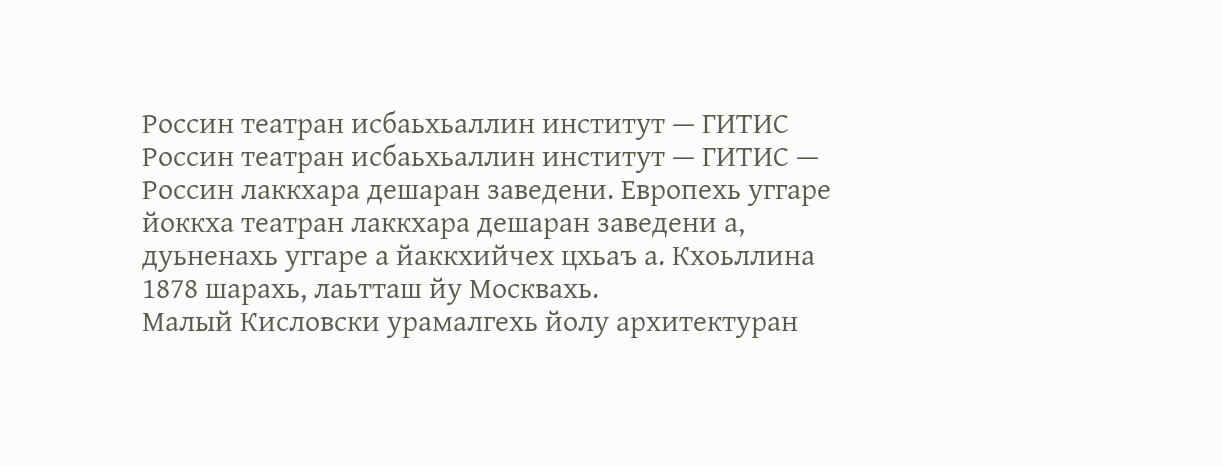Россин театран исбаьхьаллин институт — ГИТИС
Россин театран исбаьхьаллин институт — ГИТИС — Россин лаккхара дешаран заведени. Европехь уггаре йоккха театран лаккхара дешаран заведени а, дуьненахь уггаре а йаккхийчех цхьаъ а. Кхоьллина 1878 шарахь, лаьтташ йу Москвахь.
Малый Кисловски урамалгехь йолу архитектуран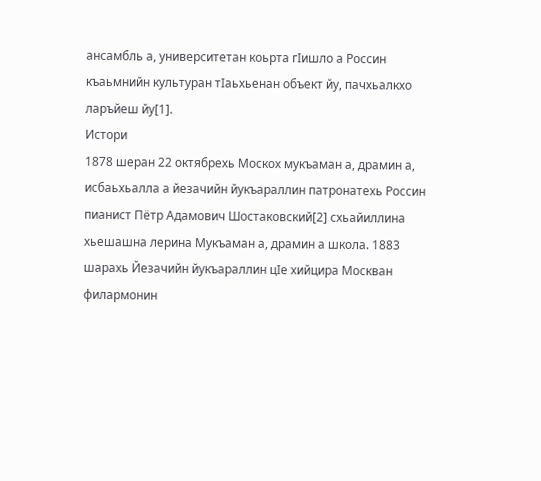ансамбль а, университетан коьрта гӀишло а Россин къаьмнийн культуран тӀаьхьенан объект йу, пачхьалкхо ларъйеш йу[1].
Истори
1878 шеран 22 октябрехь Москох мукъаман а, драмин а, исбаьхьалла а йезачийн йукъараллин патронатехь Россин пианист Пётр Адамович Шостаковский[2] схьайиллина хьешашна лерина Мукъаман а, драмин а школа. 1883 шарахь Йезачийн йукъараллин цӀе хийцира Москван филармонин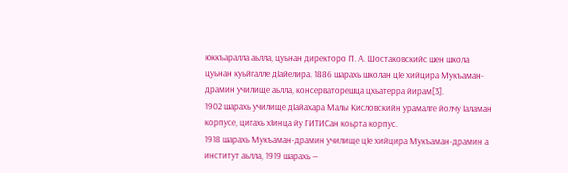юккъаралла аьлла, цуьнан директоро П. А. Шостаковскийс шен школа цуьнан куьйгалле дӀайелира. 1886 шарахь школан цӀе хийцира Мукъаман-драмин училище аьлла, консерваторешца цхьатерра йирам[3].
1902 шарахь училище дӀайахара Малы Кисловскийн урамалге йолчу Ӏаламан корпусе, цигахь хӀинца йу ГИТИСан коьрта корпус.
1918 шарахь Мукъаман-драмин училище цӀе хийцира Мукъаман-драмин а институт аьлла, 1919 шарахь —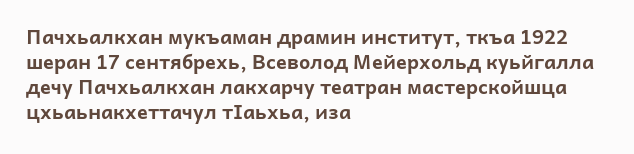Пачхьалкхан мукъаман драмин институт, ткъа 1922 шеран 17 сентябрехь, Всеволод Мейерхольд куьйгалла дечу Пачхьалкхан лакхарчу театран мастерскойшца цхьаьнакхеттачул тӀаьхьа, иза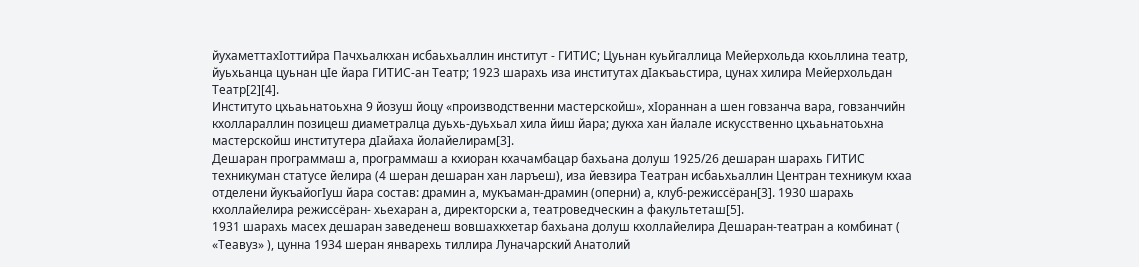йухаметтахӀоттийра Пачхьалкхан исбаьхьаллин институт - ГИТИС; Цуьнан куьйгаллица Мейерхольда кхоьллина театр, йуьхьанца цуьнан цӀе йара ГИТИС-ан Театр; 1923 шарахь иза институтах дӀакъаьстира, цунах хилира Мейерхольдан Театр[2][4].
Институто цхьаьнатоьхна 9 йозуш йоцу «производственни мастерскойш», хӀораннан а шен говзанча вара, говзанчийн кхоллараллин позицеш диаметралца дуьхь-дуьхьал хила йиш йара; дукха хан йалале искусственно цхьаьнатоьхна мастерскойш институтера дӀайаха йолайелирам[3].
Дешаран программаш а, программаш а кхиоран кхачамбацар бахьана долуш 1925/26 дешаран шарахь ГИТИС техникуман статусе йелира (4 шеран дешаран хан ларъеш), иза йевзира Театран исбаьхьаллин Центран техникум кхаа отделени йукъайогӀуш йара состав: драмин а, мукъаман-драмин (оперни) а, клуб-режиссёран[3]. 1930 шарахь кхоллайелира режиссёран- хьехаран а, директорски а, театроведческин а факультеташ[5].
1931 шарахь масех дешаран заведенеш вовшахкхетар бахьана долуш кхоллайелира Дешаран-театран а комбинат ( «Теавуз» ), цунна 1934 шеран январехь тиллира Луначарский Анатолий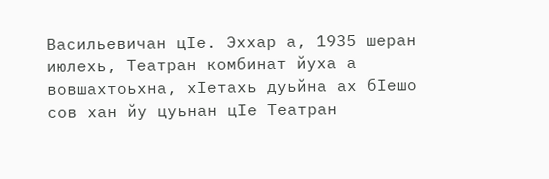Васильевичан цӀе. Эххар а, 1935 шеран июлехь, Театран комбинат йуха а вовшахтоьхна, хӀетахь дуьйна ах бӀешо сов хан йу цуьнан цӀе Театран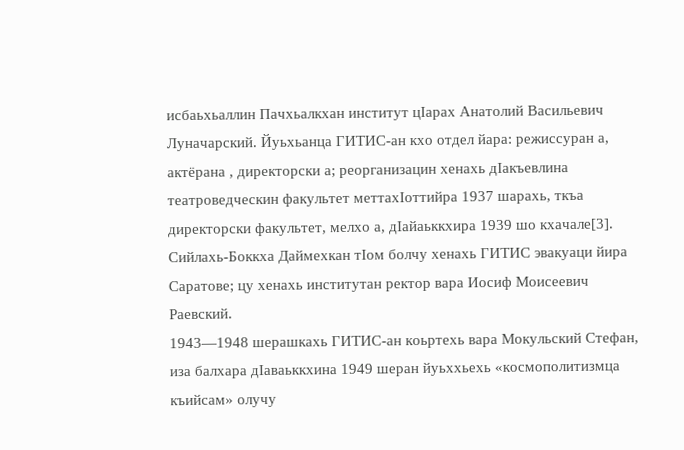исбаьхьаллин Пачхьалкхан институт цӀарах Анатолий Васильевич Луначарский. Йуьхьанца ГИТИС-ан кхо отдел йара: режиссуран а, актёрана , директорски а; реорганизацин хенахь дӀакъевлина театроведческин факультет меттахӀоттийра 1937 шарахь, ткъа директорски факультет, мелхо а, дӀайаьккхира 1939 шо кхачале[3].
Сийлахь-Боккха Даймехкан тӀом болчу хенахь ГИТИС эвакуаци йира Саратове; цу хенахь институтан ректор вара Иосиф Моисеевич Раевский.
1943—1948 шерашкахь ГИТИС-ан коьртехь вара Мокульский Стефан, иза балхара дӀаваьккхина 1949 шеран йуьххьехь «космополитизмца къийсам» олучу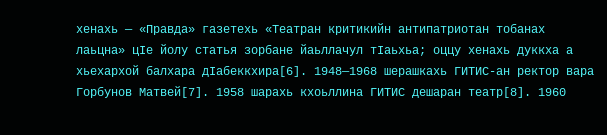хенахь — «Правда» газетехь «Театран критикийн антипатриотан тобанах лаьцна» цӀе йолу статья зорбане йаьллачул тӀаьхьа; оццу хенахь дуккха а хьехархой балхара дӀабеккхира[6]. 1948—1968 шерашкахь ГИТИС-ан ректор вара Горбунов Матвей[7]. 1958 шарахь кхоьллина ГИТИС дешаран театр[8]. 1960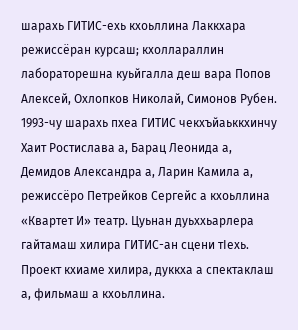шарахь ГИТИС-ехь кхоьллина Лаккхара режиссёран курсаш; кхоллараллин лабораторешна куьйгалла деш вара Попов Алексей, Охлопков Николай, Симонов Рубен.
1993-чу шарахь пхеа ГИТИС чекхъйаьккхинчу Хаит Ростислава а, Барац Леонида а, Демидов Александра а, Ларин Камила а, режиссёро Петрейков Сергейс а кхоьллина «Квартет И» театр. Цуьнан дуьххьарлера гайтамаш хилира ГИТИС-ан сцени тӀехь. Проект кхиаме хилира, дуккха а спектаклаш а, фильмаш а кхоьллина.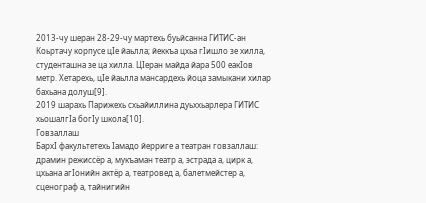2013-чу шеран 28-29-чу мартехь буьйсанна ГИТИС-ан Коьртачу корпусе цӀе йаьлла; йеккъа цхьа гӀишло зе хилла, студенташна зе ца хилла. ЦӀеран майда йара 500 еакӀов метр. Хетарехь, цӀе йаьлла мансардехь йоца замыкани хилар бахьана долуш[9].
2019 шарахь Парижехь схьайиллина дуьххьарлера ГИТИС хьошалгӀа богӀу школа[10].
Говзаллаш
БархӀ факультетехь Ӏамадо йерриге а театран говзаллаш: драмин режиссёр а, мукъаман театр а, эстрада а, цирк а, цхьана агӀонийн актёр а, театровед а, балетмейстер а, сценограф а, тайнигийн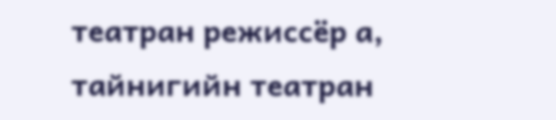театран режиссёр а, тайнигийн театран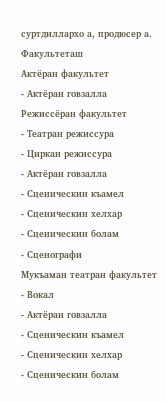суртдиллархо а, продюсер а.
Факультеташ
Актёран факультет
- Актёран говзалла
Режиссёран факультет
- Театран режиссура
- Циркан режиссура
- Актёран говзалла
- Сценическин къамел
- Сценическин хелхар
- Сценическин болам
- Сценографи
Мукъаман театран факультет
- Вокал
- Актёран говзалла
- Сценическин къамел
- Сценическин хелхар
- Сценическин болам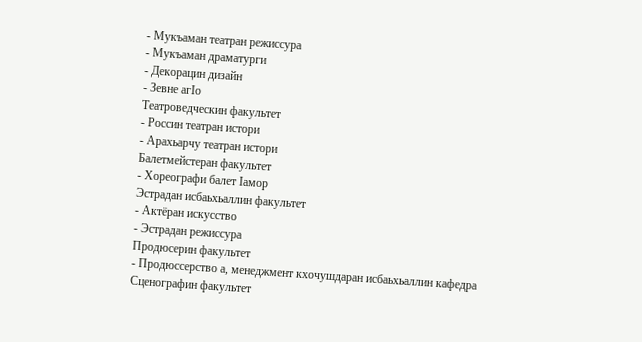- Мукъаман театран режиссура
- Мукъаман драматурги
- Декорацин дизайн
- Зевне агӀо
Театроведческин факультет
- Россин театран истори
- Арахьарчу театран истори
Балетмейстеран факультет
- Хореографи балет Ӏамор
Эстрадан исбаьхьаллин факультет
- Актёран искусство
- Эстрадан режиссура
Продюсерин факультет
- Продюссерство а, менеджмент кхочушдаран исбаьхьаллин кафедра
Сценографин факультет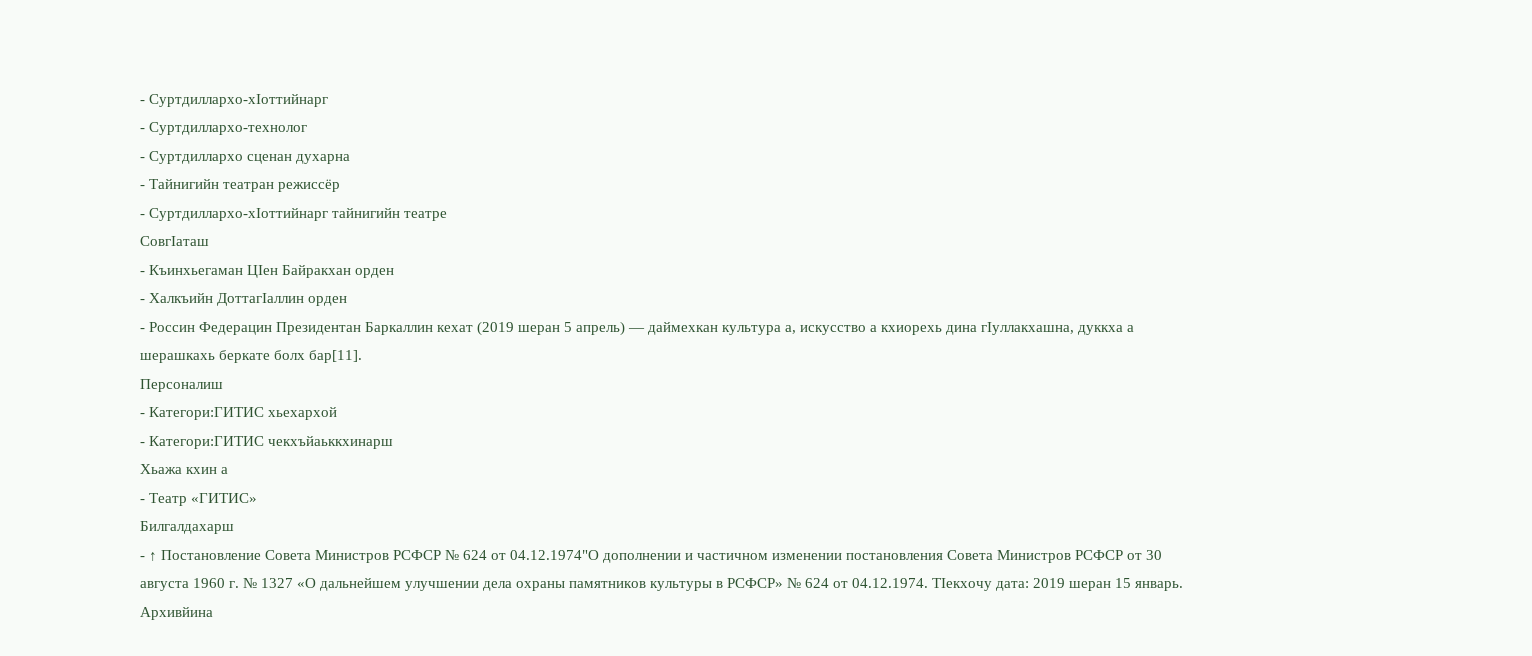- Суртдиллархо-хӀоттийнарг
- Суртдиллархо-технолог
- Суртдиллархо сценан духарна
- Тайнигийн театран режиссёр
- Суртдиллархо-хӀоттийнарг тайнигийн театре
СовгӀаташ
- Къинхьегаман ЦӀен Байракхан орден
- Халкъийн ДоттагӀаллин орден
- Россин Федерацин Президентан Баркаллин кехат (2019 шеран 5 апрель) — даймехкан культура а, искусство а кхиорехь дина гӀуллакхашна, дуккха а шерашкахь беркате болх бар[11].
Персоналиш
- Категори:ГИТИС хьехархой
- Категори:ГИТИС чекхъйаьккхинарш
Хьажа кхин а
- Театр «ГИТИС»
Билгалдахарш
- ↑ Постановление Совета Министров РСФСР № 624 от 04.12.1974"О дополнении и частичном изменении постановления Совета Министров РСФСР от 30 августа 1960 г. № 1327 «О дальнейшем улучшении дела охраны памятников культуры в РСФСР» № 624 от 04.12.1974. ТӀекхочу дата: 2019 шеран 15 январь. Архивйина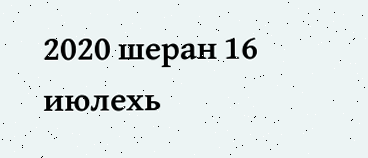2020 шеран 16 июлехь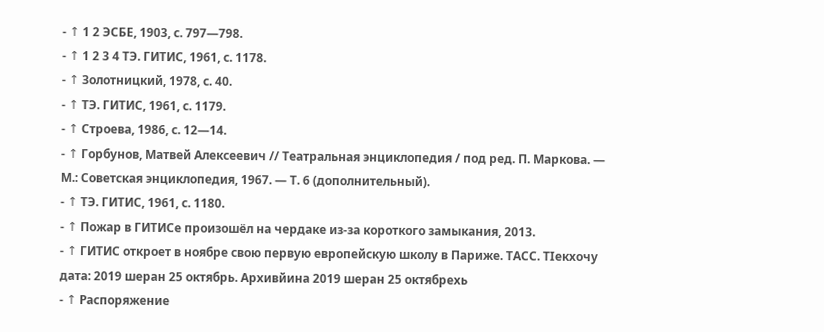- ↑ 1 2 ЭСБЕ, 1903, с. 797—798.
- ↑ 1 2 3 4 ТЭ. ГИТИС, 1961, с. 1178.
- ↑ Золотницкий, 1978, с. 40.
- ↑ ТЭ. ГИТИС, 1961, с. 1179.
- ↑ Строева, 1986, с. 12—14.
- ↑ Горбунов, Матвей Алексеевич // Театральная энциклопедия / под ред. П. Маркова. — М.: Советская энциклопедия, 1967. — Т. 6 (дополнительный).
- ↑ ТЭ. ГИТИС, 1961, с. 1180.
- ↑ Пожар в ГИТИСе произошёл на чердаке из-за короткого замыкания, 2013.
- ↑ ГИТИС откроет в ноябре свою первую европейскую школу в Париже. ТАСС. ТӀекхочу дата: 2019 шеран 25 октябрь. Архивйина 2019 шеран 25 октябрехь
- ↑ Распоряжение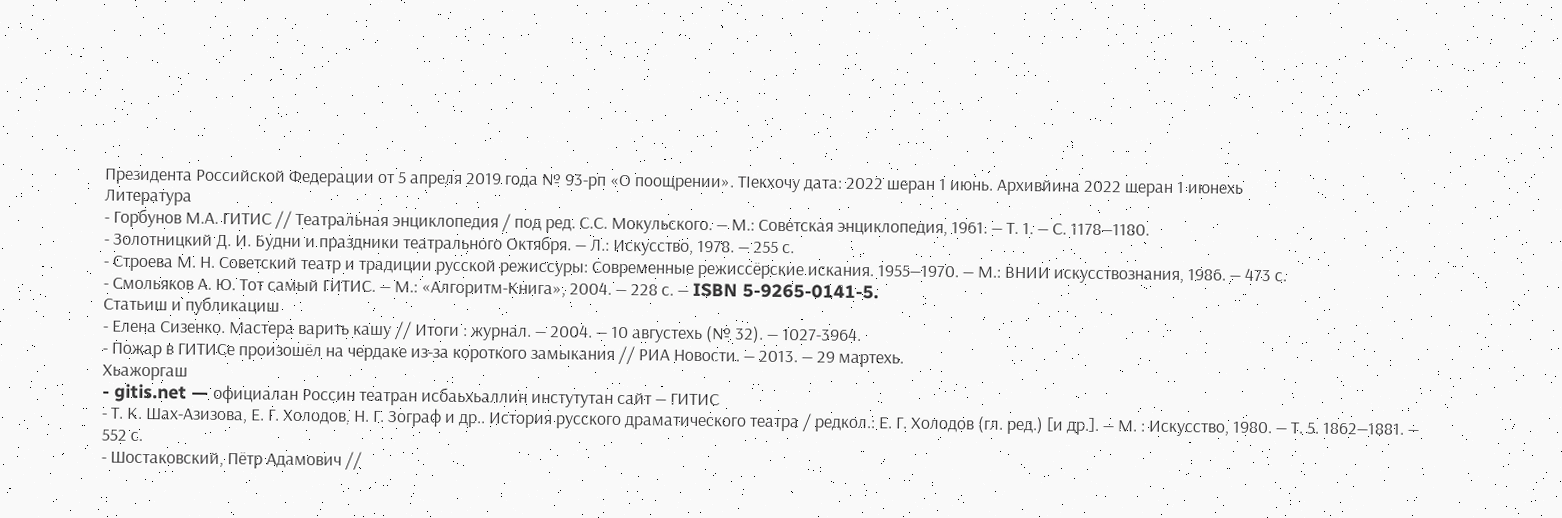Президента Российской Федерации от 5 апреля 2019 года № 93-рп «О поощрении». ТӀекхочу дата: 2022 шеран 1 июнь. Архивйина 2022 шеран 1 июнехь
Литература
- Горбунов М.А. ГИТИС // Театральная энциклопедия / под ред. С.С. Мокульского. — М.: Советская энциклопедия, 1961. — Т. 1. — С. 1178—1180.
- Золотницкий Д. И. Будни и праздники театрального Октября. — Л.: Искусство, 1978. — 255 с.
- Строева М. Н. Советский театр и традиции русской режиссуры: Современные режиссёрские искания. 1955—1970. — М.: ВНИИ искусствознания, 1986. — 473 с.
- Смольяков А. Ю. Тот самый ГИТИС. — М.: «Алгоритм-Книга», 2004. — 228 с. — ISBN 5-9265-0141-5.
Статьиш и публикациш
- Елена Сизенко. Мастера варить кашу // Итоги : журнал. — 2004. — 10 августехь (№ 32). — 1027-3964.
- Пожар в ГИТИСе произошёл на чердаке из-за короткого замыкания // РИА Новости. — 2013. — 29 мартехь.
Хьажоргаш
- gitis.net — официалан Россин театран исбаьхьаллин инстутутан сайт — ГИТИС
- Т. К. Шах-Азизова, Е. Г. Холодов, Н. Г. Зограф и др.. История русского драматического театра / редкол.: Е. Г. Холодов (гл. ред.) [и др.]. — М. : Искусство, 1980. — Т. 5. 1862—1881. — 552 с.
- Шостаковский, Пётр Адамович //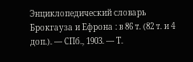Энциклопедический словарь Брокгауза и Ефрона : в 86 т. (82 т. и 4 доп.). — СПб., 1903. — Т.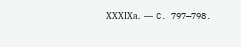XXXIXa. — С. 797—798.